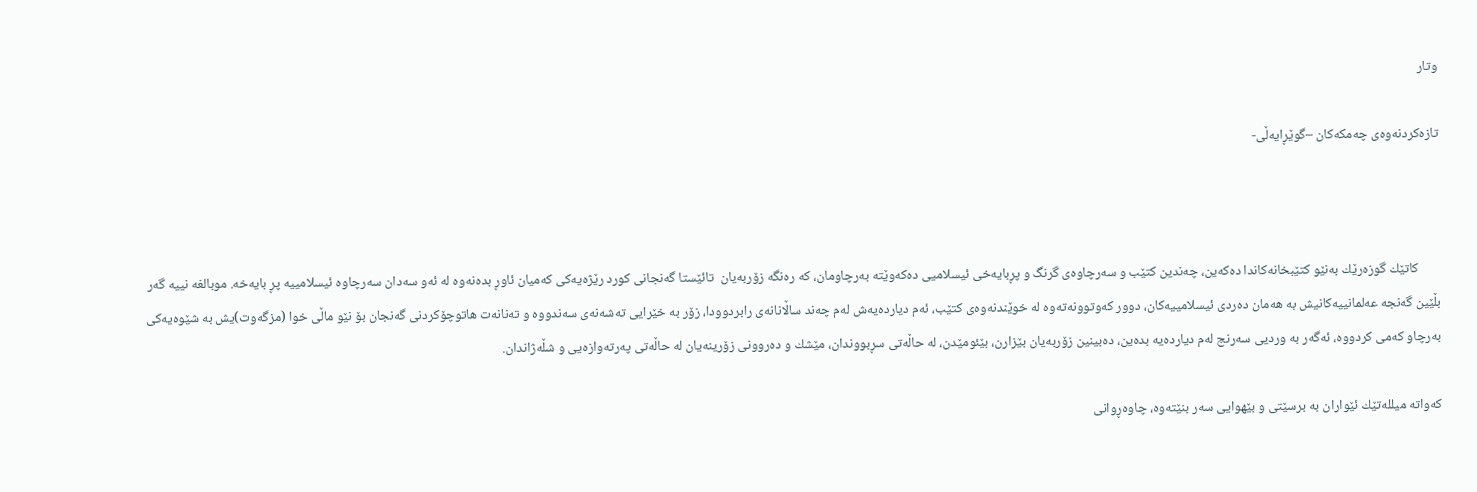وتار

تازه‌كردنه‌وه‌ى چه‌مكه‌كان –گوێڕایه‌ڵى-



       كاتێك گوزه‌رێك به‌نێو كتێبخانه‌كاندا ده‌كه‌ین، چه‌ندین كتێب و سه‌رچاوه‌ى گرنگ و پڕبایه‌خى ئیسلامیی ده‌كه‌وێته‌ به‌رچاومان، كه‌ ره‌نگه‌ زۆربه‌یان  تائێستا گه‌نجانى كورد رێژه‌یه‌كى كه‌میان ئاوڕ بده‌نه‌وه‌ له‌ ئه‌و سه‌دان سه‌رچاوه‌ ئیسلامییه‌ پڕ بایه‌خه‌. موبالغه‌ نییه‌ گه‌ر بڵێین گه‌نجه‌ عه‌لمانییه‌كانیش به‌ هه‌مان ده‌ردى ئیسلامییه‌كان، دوور كه‌وتوونه‌ته‌وه‌ له‌ خوێندنه‌وه‌ى كتێب، ئه‌م دیارده‌یه‌ش له‌م چه‌ند ساڵانانه‌ى رابردوودا، زۆر به‌ خێرایى ته‌شه‌نه‌ى سه‌ندووه‌ و ته‌نانه‌ت هاتوچۆكردنى گه‌نجان بۆ نێو ماڵى خوا (مزگه‌وت)یش به‌ شێوه‌یه‌كى به‌رچاو كه‌می كردووه‌، ئه‌گه‌ر به‌ وردیی سه‌رنج له‌م دیارده‌یه‌ بده‌ین، ده‌بینین زۆربه‌یان بێزارن، بێئومێدن، له‌ حاڵه‌تى سڕبووندان، مێشك و ده‌روونى زۆرینه‌یان له‌ حاڵه‌تى په‌رته‌وازه‌یى و شڵه‌ژاندان.

كه‌واته‌ میلله‌تێك ئێواران به‌ برسێتى و بێهوایى سه‌ر بنێته‌وه‌، چاوه‌ڕوانى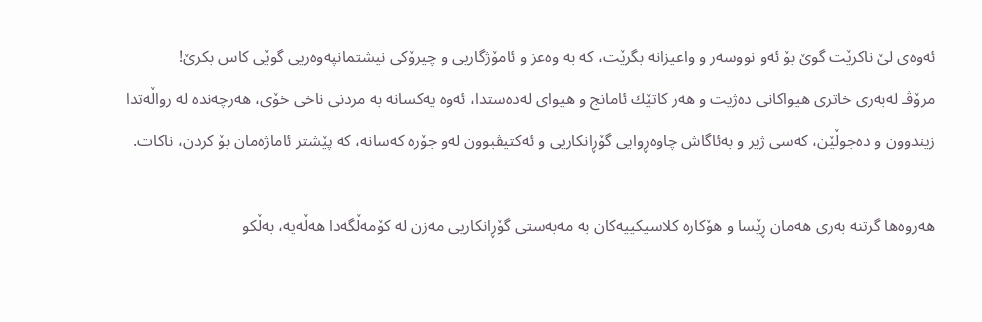ئه‌وه‌ى لێ ناكرێت گوێ بۆ ئه‌و نووسه‌ر و واعیزانه‌ بگرێت، كه‌ به‌ وه‌عز و ئامۆژگاریى و چیرۆكى نیشتمانپه‌وه‌ریى گوێى كاس بكرێ!
مرۆڤـ له‌به‌ری خاترى هیواكانى ده‌ژیت و هه‌ر كاتێك ئامانج و هیواى له‌ده‌ستدا، ئه‌وه‌ یه‌كسانه‌ به‌ مردنى ناخى خۆى، هه‌رچه‌نده‌ له‌ رواڵه‌تدا زیندوون و ده‌جوڵێن، كه‌سى ژیر و به‌ئاگاش چاوه‌ڕوایى گۆڕانكاریى و ئه‌كتیڤبوون له‌و جۆره‌ كه‌سانه‌، كه‌ پێشتر ئاماژه‌مان بۆ كردن، ناكات.

هه‌روه‌ها گرتنه‌ به‌رى هه‌مان ڕێسا و هۆكاره‌ كلاسیكییه‌كان به‌ مه‌به‌ستى گۆڕانكاریى مه‌زن له‌ كۆمه‌ڵگه‌دا هه‌ڵه‌یه‌، به‌ڵكو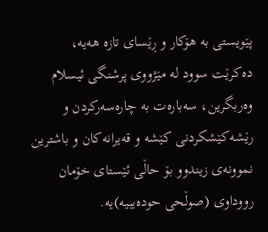پێویستى به‌ هۆكار و ڕێساى تازه‌ هه‌یه‌، ده‌كرێت سوود له‌ مێژووى پرشنگى ئیسلام وه‌ربگرین، سه‌باره‌ت به‌ چاره‌سه‌ركردن و رێشه‌كێشكردنى كێشه‌ و قه‌یرانه‌كان و باشترین نموونه‌ى زیندوو بۆ حاڵى ئێستاى خۆمان رووداوى (صوڵحى حوده‌یبیه‌)یه‌.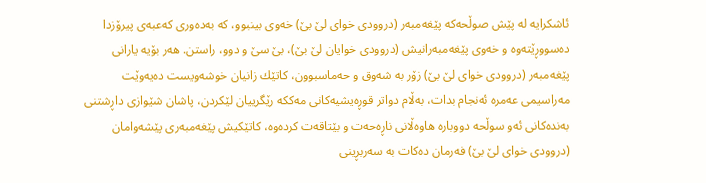ئاشكرایه‌ له‌ پێش صوڵحه‌كه‌ پێغه‌مبه‌ر (دروودى خواى لێ بێ) خه‌وى بینبوو، كه‌ به‌ده‌ورى كه‌عبه‌ى پیرۆزدا ده‌سووڕێته‌وه‌ و خه‌وى پێغه‌مبه‌رانیش (دروودى خوایان لێ بێ)، بێ سێ و دوو، راستن. هه‌ر بۆیه‌ یارانى پێغه‌مبه‌ر (دروودى خواى لێ بێ) زۆر به‌ شه‌وق و حه‌ماسبوون، كاتێك زانیان خوشه‌ویست ده‌یه‌وێت مه‌راسیمى عه‌مره‌ ئه‌نجام بدات، به‌ڵام دواتر قوڕه‌یشیه‌كانى مه‌ككه‌ رێگرییان لێكردن، پاشان شێوازى داڕشتنى به‌نده‌كانى ئه‌و سوڵحه‌ دووباره‌ هاوه‌ڵانى ناڕه‌حه‌ت و بێتاقه‌ت كرده‌وه‌، كاتێكیش پێغه‌مبه‌رى پێشه‌وامان (دروودى خواى لێ بێ) فه‌رمان ده‌كات به‌ سه‌ربڕینى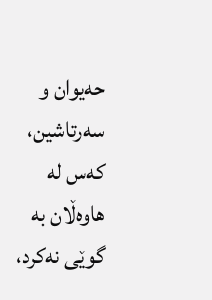حه‌یوان و سه‌رتاشین، كه‌س له‌ هاوه‌ڵان به‌ گوێى نه‌كرد،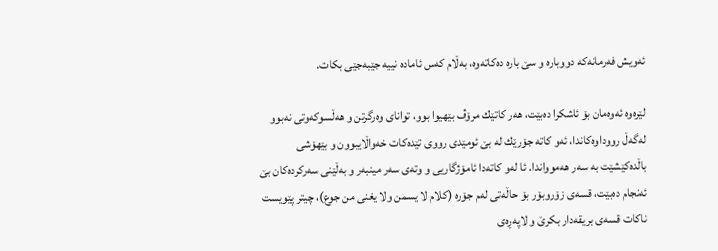ئه‌ویش فه‌رمانه‌كه‌ دووباره‌ و سێ باره‌ ده‌كاته‌وه‌، به‌ڵام كه‌س ئاماده‌ نییه‌ جێبه‌جێى بكات.

لێره‌وه‌ ئه‌وه‌مان بۆ ئاشكرا ده‌بێت، هه‌ر كاتێك مرۆڤ بێهیوا بوو، تواناى وه‌رگرتن و هه‌ڵسوكه‌وتى نه‌بوو له‌گه‌ڵ رووداوه‌كاندا، ئه‌و كاته‌ جۆرێك له‌ بێ ئومێدى رووى تێده‌كات خه‌واڵایبوون و بێهۆشى باڵده‌كێشێت به‌ سه‌ر هه‌موواندا. ئا له‌و كاته‌دا ئامۆژگاریى و وته‌ى سه‌ر مینبه‌ر و به‌ڵێنى سه‌ركرده‌كان بێ ئه‌نجام ده‌بێت، قسه‌ى زۆروبۆر بۆ حاڵه‌تى له‌م جۆره‌ (كلام لا یسمن ولا یغنی من جوع)، چیتر پێویست ناكات قسه‌ى بریقه‌دار بكرێ و لاپه‌ڕه‌ى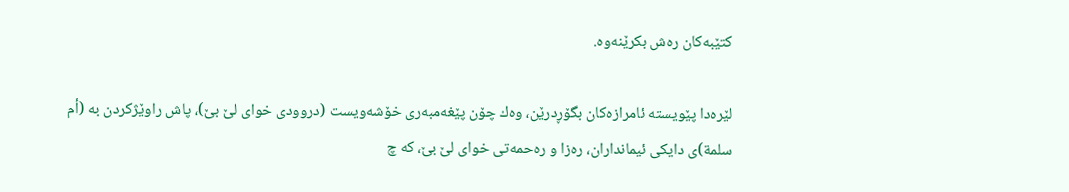كتێبه‌كان ره‌ش بكرێنه‌وه‌.

لێره‌دا پێویسته‌ ئامرازه‌كان بگۆڕدرێن، وه‌ك چۆن پێغه‌مبه‌رى خۆشه‌ویست (دروودى خواى لێ بێ)، پاش راوێژكردن به‌ (أم سلمة)ى دایكى ئیمانداران، ره‌زا و ره‌حمه‌تى خواى لێ بێ، كه‌ چ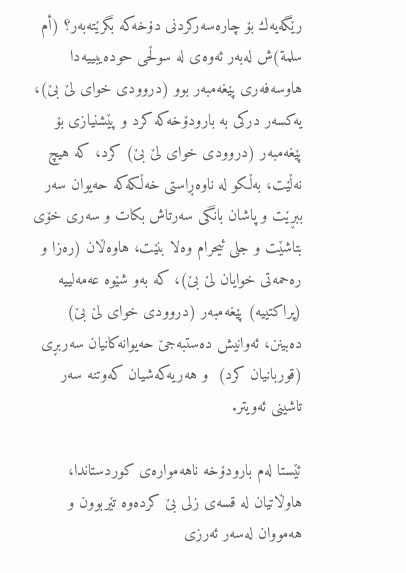رێگه‌یه‌ك بۆ چاره‌سه‌ركردنى دۆخه‌كه‌ بگرێته‌به‌ر؟ (أم سلمة‌)ش له‌به‌ر ئه‌وه‌ى له‌ سوڵحى حوده‌یبییه‌دا هاوسه‌فه‌رى پێغه‌مبه‌ر بوو (دروودى خواى لێ بێ)، یه‌كسه‌ر دركى به‌ بارودۆخه‌كه‌ كرد و پێشنیازى بۆ پێغه‌مبه‌ر (دروودى خواى لێ بێ) كرد، كه‌ هیچ نه‌ڵێت، به‌ڵكو له‌ ناوه‌ڕاستى خه‌ڵكه‌كه‌ حه‌یوان سه‌ر ببڕێت و پاشان بانگى سه‌رتاش بكات و سه‌رى خۆى بتاشێت و جلى ئیحرام وه‌لا بنێت، هاوه‌ڵان (ره‌زا و ره‌حمه‌تى خوایان لێ بێ)، كه‌ به‌و شێوه‌ عه‌مه‌لییه‌ (پراكتییه‌) پێغه‌مبه‌ر (دروودى خواى لێ بێ) ده‌بینن، ئه‌وانیش ده‌ستبه‌جێ حه‌یوانه‌كانیان سه‌ربڕی (قوربانیان كرد)  و هه‌ریه‌كه‌شیان كه‌وتنه‌ سه‌ر تاشینى ئه‌ویتر.

ئێستا له‌م بارودۆخه‌ ناهه‌مواره‌ى كوردستاندا، هاوڵاتیان له‌ قسه‌ى زلى بێ كرده‌وه‌ تێربوون و هه‌مووان له‌سه‌ر ئه‌رزى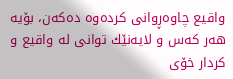واقیع چاوه‌ڕوانى كرده‌وه‌ ده‌كه‌ن، بۆیه‌ هه‌ر كه‌س و لایه‌نێك توانى له‌ واقیع و كردار خۆى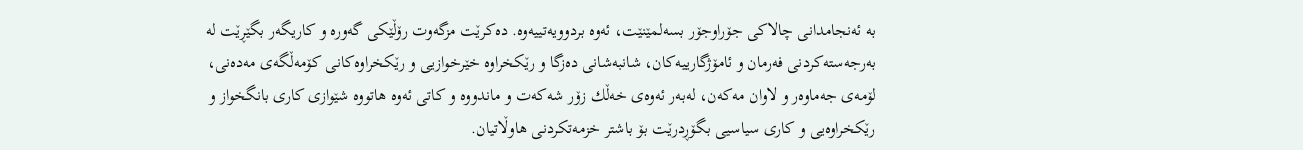به‌ ئه‌نجامدانى چالاكى جۆراوجۆر بسه‌لمێنێت، ئه‌وه‌ بردوویه‌تییه‌وه‌. ده‌كرێت مزگه‌وت رۆڵێكى گه‌وره‌ و كاریگه‌ر بگێڕێت له‌ به‌رجه‌سته‌كردنى فه‌رمان و ئامۆژگارییه‌كان، شانبه‌شانى ده‌زگا و رێكخراوه‌ خێرخوازیى و رێكخراوه‌كانى كۆمه‌ڵگه‌ى مه‌ده‌نى، لۆمه‌ى جه‌ماوه‌ر و لاوان مه‌كه‌ن، له‌به‌ر ئه‌وه‌ى خه‌ڵك زۆر شه‌كه‌ت و ماندووه‌ و كاتى ئه‌وه‌ هاتووه‌ شێوازى كارى بانگخواز و رێكخراوه‌یى و كارى سیاسیى بگۆڕدرێت بۆ باشتر خزمه‌تكردنى هاوڵاتیان.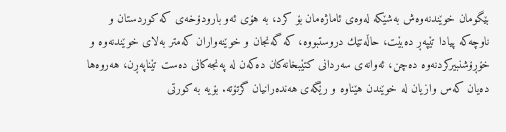بێگومان خوێندنه‌وه‌ش به‌شێكه‌ له‌وه‌ى ئاماژه‌مان بۆ كرد، به‌ هۆى ئه‌و بارودۆخه‌ى كه‌ كوردستان و ناوچه‌كه‌ پیادا تێپه‌ڕ ده‌بێت، حاڵه‌تێك دروستبووه‌، كه‌ گه‌نجان و خوێنه‌واران كه‌متر به‌لاى خوێندنه‌وه‌ و خۆڕۆشنبیركردنه‌وه‌ ده‌چن، ئه‌وانه‌ى سه‌ردانى كتێبخانه‌كان ده‌كه‌ن له‌ په‌نجه‌كانى ده‌ست تێناپه‌ڕن، هه‌روه‌ها ده‌یان كه‌س وازیان له‌ خوێندن هێناوه‌ و رێگه‌ى هه‌نده‌رانیان گرتۆته‌. بۆیه‌ به‌ كورتی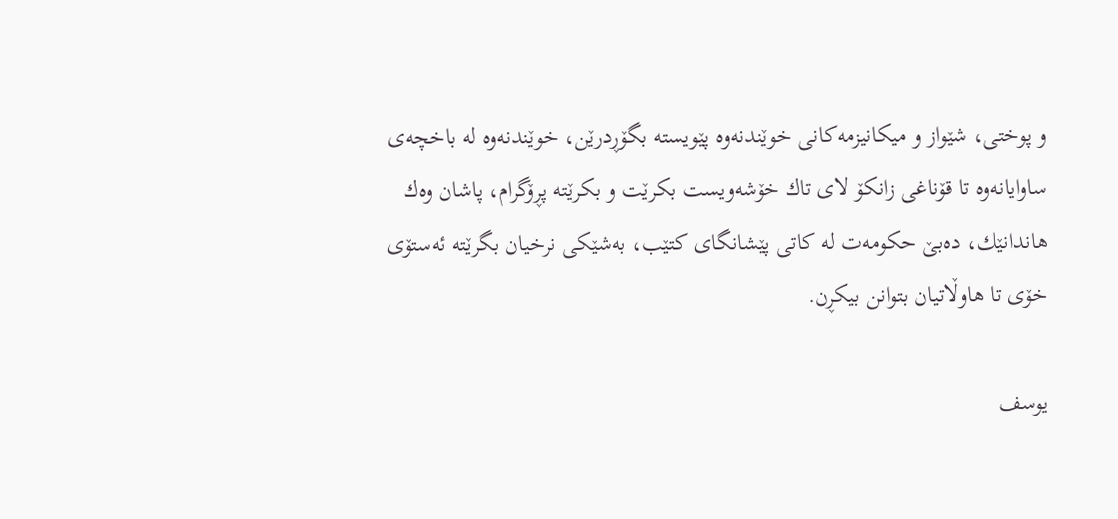و پوختى، شێواز و میكانیزمه‌كانى خوێندنه‌وه‌ پێویسته‌ بگۆڕدرێن، خوێندنه‌وه‌ له‌ باخچه‌ى ساوایانه‌وه‌ تا قۆناغى زانكۆ لاى تاك خۆشه‌ویست بكرێت و بكرێته‌ پڕۆگرام، پاشان وه‌ك هاندانێك، ده‌بێ حكومه‌ت له‌ كاتى پێشانگاى كتێب، به‌شێكى نرخیان بگرێته‌ ئه‌ستۆى خۆى تا هاوڵاتیان بتوانن بیكڕن.

یوسف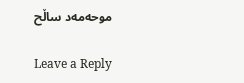موحەمەد ساڵح

Leave a Reply